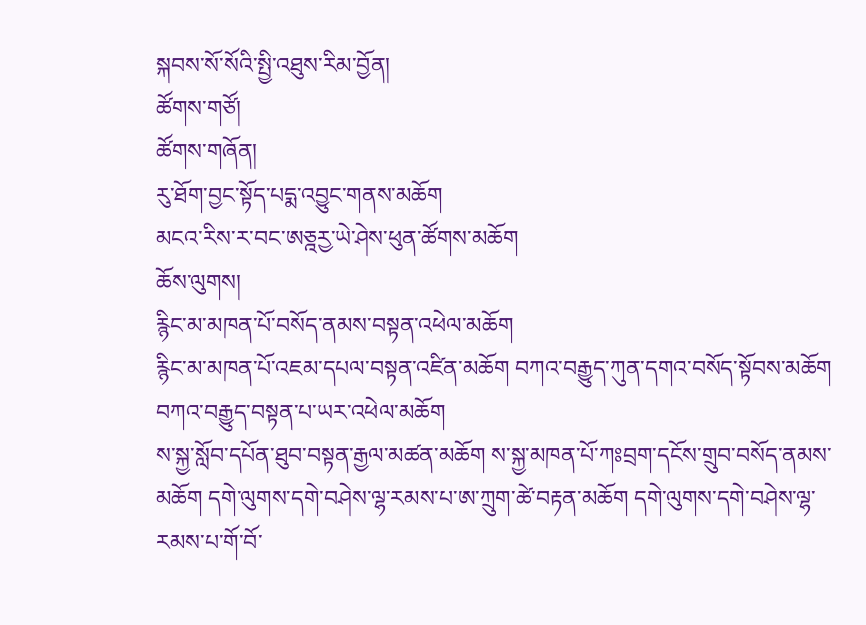སྐབས་སོ་སོའི་སྤྱི་འཐུས་རིམ་བྱོན།
ཚོགས་གཙོ།
ཚོགས་གཞོན།
རུ་ཐོག་བྱང་སྟོད་པདྨ་འབྱུང་གནས་མཆོག
མངའ་རིས་ར་བང་ཨཅྰརྱ་ཡེ་ཤེས་ཕུན་ཚོགས་མཆོག
ཆོས་ལུགས།
རྙིང་མ་མཁན་པོ་བསོད་ནམས་བསྟན་འཕེལ་མཆོག
རྙིང་མ་མཁན་པོ་འཇམ་དཔལ་བསྟན་འཛིན་མཆོག བཀའ་བརྒྱུད་ཀུན་དགའ་བསོད་སྟོབས་མཆོག བཀའ་བརྒྱུད་བསྟན་པ་ཡར་འཕེལ་མཆོག
ས་སྐྱ་སློབ་དཔོན་ཐུབ་བསྟན་རྒྱལ་མཚན་མཆོག ས་སྐྱ་མཁན་པོ་ཀཿབྲག་དངོས་གྲུབ་བསོད་ནམས་མཆོག དགེ་ལུགས་དགེ་བཤེས་ལྷ་རམས་པ་ཨ་ཀྲུག་ཚེ་བརྟན་མཆོག དགེ་ལུགས་དགེ་བཤེས་ལྷ་རམས་པ་གོ་བོ་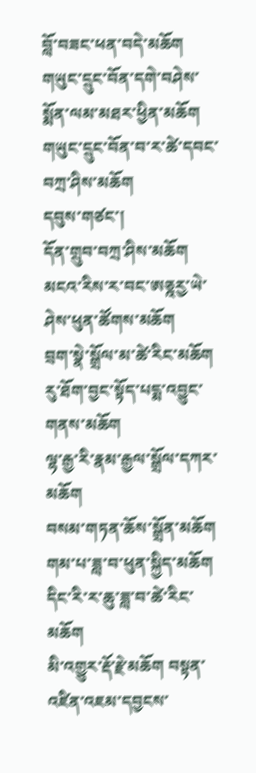བློ་བཟང་ཕན་བདེ་མཆོག
གཡུང་དྲུང་བོན་དགེ་བཤེས་སྨོན་ལམ་མཐར་ཕྱིན་མཆོག
གཡུང་དྲུང་བོན་བ་ར་ཚེ་དབང་བཀྲ་ཤིས་མཆོག
དབུས་གཙང་།
དོན་གྲུབ་བཀྲ་ཤིས་མཆོག
མངའ་རིས་ར་བང་ཨཅྰརྱ་ཡེ་ཤེས་ཕུན་ཚོགས་མཆོག
བྲག་སྣེ་སྒྲོལ་མ་ཚེ་རིང་མཆོག
རུ་ཐོག་བྱང་སྟོད་པདྨ་འབྱུང་གནས་མཆོག
ལྷ་རྒྱ་རི་རྣམ་རྒྱལ་སྒྲོལ་དཀར་མཆོག
བསམ་གཏན་ཆོས་སྒྲོན་མཆོག
གམ་པ་ཟླ་བ་ཕུན་སྐྱིད་མཆོག
དིང་རི་ར་ཆུ་ཟླ་བ་ཚེ་རིང་མཆོག
མི་འགྱུར་རྡོ་རྗེ་མཆོག བསྟན་འཛིན་འཇམ་དབྱངས་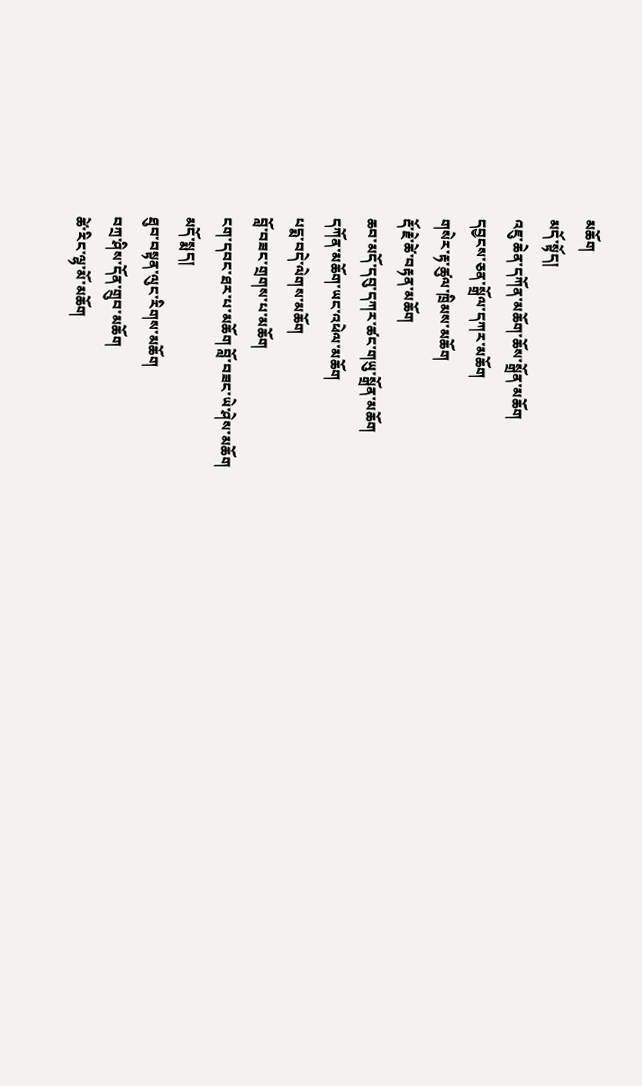མཆོག
མདོ་སྟོད།
འཇུ་ཆེན་དཀོན་མཆོག་ཆོས་སྒྲོན་མཆོག
དབྱངས་ཅན་སྒྲོལ་དཀར་མཆོག
གསེར་རྟ་ཚུལ་ཁྲིམས་མཆོག
རྡོ་རྗེ་ཚེ་བརྟན་མཆོག
ཆབ་མདོ་དབུ་དཀར་ཚང་གཡུ་སྒྲོན་མཆོག
དཀོན་མཆོག་ཡང་འཕེལ་མཆོག
པདྨ་བདེ་ལེགས་མཆོག
བློ་བཟང་གྲགས་པ་མཆོག
ངག་དབང་ཐར་པ་མཆོག བློ་བཟང་ཡེ་ཤེས་མཆོག
མདོ་སྨད།
ཐུབ་བསྟན་ལུང་རིགས་མཆོག
བཀྲ་ཤིས་དོན་གྲུབ་མཆོག
ཚེ་རིང་ལྷ་མོ་མཆོག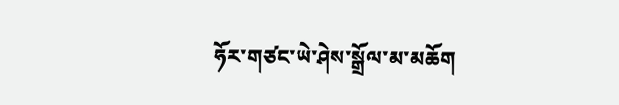ཧོར་གཙང་ཡེ་ཤེས་སྒྲོལ་མ་མཆོག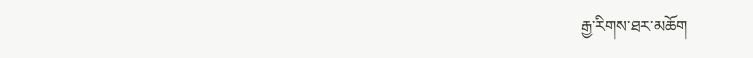རྒྱ་རིགས་ཐར་མཆོག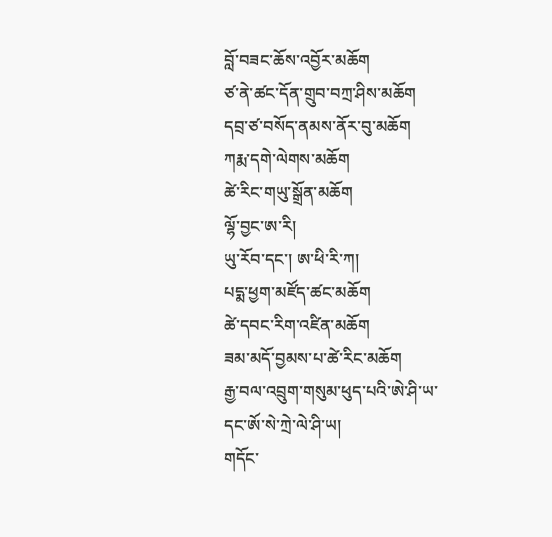བློ་བཟང་ཆོས་འབྱོར་མཆོག
ཙ་ནེ་ཚང་དོན་གྲུབ་བཀྲ་ཤིས་མཆོག
དབྲ་ཙ་བསོད་ནམས་ནོར་བུ་མཆོག
ཀརྨ་དགེ་ལེགས་མཆོག
ཚེ་རིང་གཡུ་སྒྲོན་མཆོག
ལྷོ་བྱང་ཨ་རི།
ཡུ་རོབ་དང་། ཨ་ཕི་རི་ཀ།
པདྨ་ཕྱག་མཛོད་ཚང་མཆོག
ཚེ་དབང་རིག་འཛིན་མཆོག
ཟམ་མདོ་བྱམས་པ་ཚེ་རིང་མཆོག
རྒྱ་བལ་འབྲུག་གསུམ་ཕུད་པའི་ཨེ་ཤི་ཡ་དང་ཨོ་སེ་ཀྲེ་ལེ་ཤི་ཡ།
གདོང་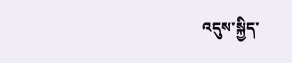འདུས་སྐྱིད་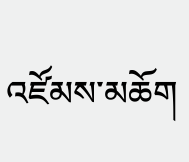འཛོམས་མཆོག